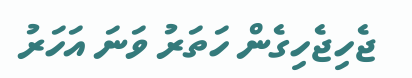ޖެހިޖެހިގެން ހަތަރު ވަނަ އަހަރު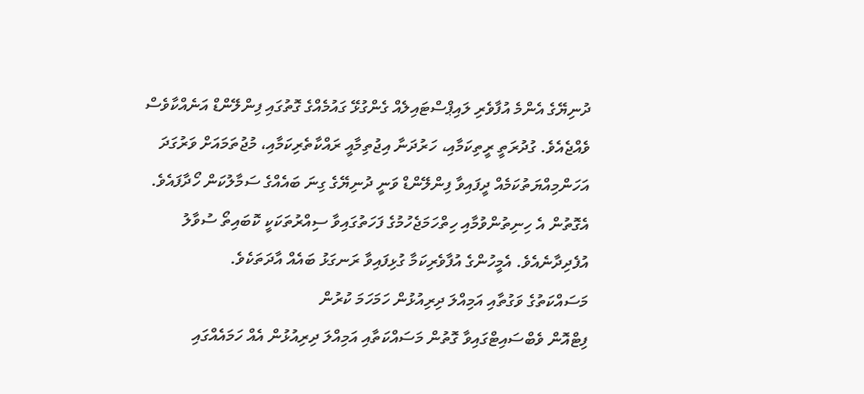ދުނިޔޭގެ އެންމެ އުފާވެރި ލައިޕްސްޓައިލެއް ގެންގުޅޭ ގައުމެއްގެ ގޮތުގައި ފިންލޭންޑް އަނެއްކާވެސް ވެއްޖެއެވެ. ގުދުރަތީ ރީތިކަމާއި، ހަރުދަނާ އިޖުތިމާއީ ރައްކާތެރިކަމާއި، މުޖުތަމައަށް ވަރުގަދަ އަހަންމިއްޔަތުކަމެއް ދީފައިވާ ފިންލޭންޑް ވަނީ ދުނިޔޭގެ ގިނަ ބައެއްގެ ސަމާލުކަން ހޯދާފައެވެ. އެގޮތުން އެ ހިނިތުންވުމާއި ހިތްހަމަޖެހުމުގެ ފަހަތުގައިވާ ސިއްރުތަކަކީ ކޮބައިތޯ ސުވާލު އުފެދިދާނެއެވެ. އެމީހުންގެ އުފާވެރިކަމާ ގުޅިފައިވާ ރަނގަޅު ބައެއް އާދަތަކެވެ.
މަސައްކަތުގެ ވަގުތާއި އަމިއްލަ ދިރިއުޅުން ހަމަހަމަ ކުރުން
ފިޓްއޮން ވެބްސައިޓްގައިވާ ގޮތުން މަސައްކަތާއި އަމިއްލަ ދިރިއުޅުން އެއް ހަމައެއްގައި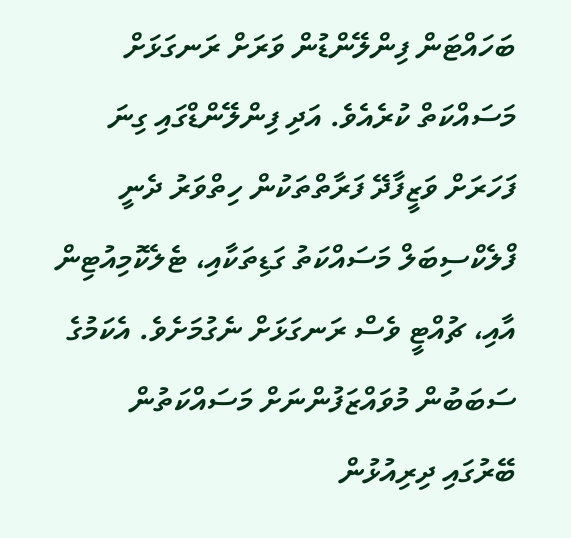ބަހައްޓަން ފިންލޭންޑުން ވަރަށް ރަނގަޅަށް މަސައްކަތް ކުރެއެވެ. އަދި ފިންލޭންޑްގައި ގިނަ ފަހަރަށް ވަޒީފާދޭ ފަރާތްތަކުން ހިތްވަރު ދެނީ ފްލެކްސިބަލް މަސައްކަތު ގަޑިތަކާއި، ޓެލެކޮމިއުޓިން އާއި، ޗުއްޓީ ވެސް ރަނގަޅަށް ނެގުމަށެވެ. އެކަމުގެ ސަބަބުން މުވައްޒަފުންނަށް މަސައްކަތުން ބޭރުގައި ދިރިއުޅުން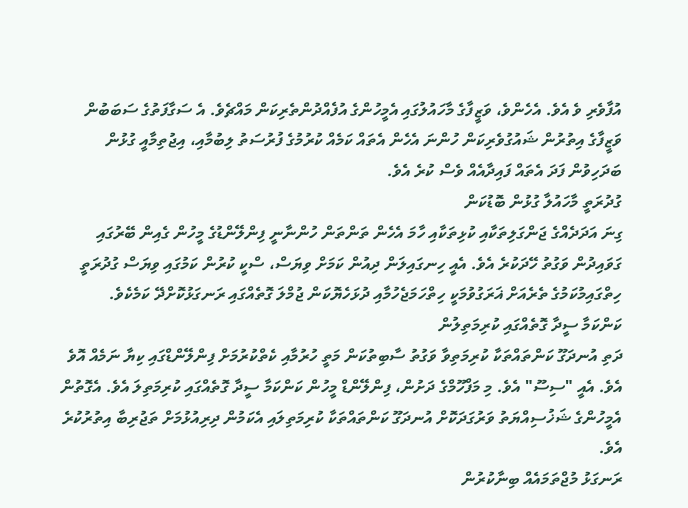އުފާވެރި ވެ އެވެ. އެހެންވެ، ވަޒީފާގެ މާހައުލުގައި އެމީހުންގެ އުފެއްދުންތެރިކަން މައްޗެވެ. އެ ސަގާފަތުގެ ސަބަބުން ވަޒީފާގެ އިތުރުން ޝައުގުވެރިކަން ހުންނަ އެހެން އެތައް ކަމެއް ކުރުމުގެ ފުރުސަތު ލިބުމާއި، އިޖުތިމާއީ ގުޅުން ބަދަހިވުން ފަދަ އެތައް ފައިދާއެއް ވެސް ކުރެ އެވެ.
ގުދުރަތީ މާހައުލާ ގުޅުން ބޮޑުކަން
ގިނަ އަދަދެއްގެ ޖަންގަލިތަކާއި ކުޅިތަކާއި ހާމަ އެހެން ތަންތަން ހުންނާނީ ފިންލޭންޑުގެ މީހުން ގެއިން ބޭރުގައި ގަވައިދުން ވަގުތު ހޭދަކުރެ އެވެ. އެއީ ހިނގައިލަން ދިއުން ކަމަށް ވިޔަސް، ސްކީ ކުރުން ކަމުގައި ވިޔަސް ގުދުރަތީ ހިތްގައިމުކަމުގެ ތެރެއަށް ޣަރަގުވުމަކީ ހިތްހަމަޖެހުމާއި ދުޅަހެޔޮކަން ޖުމްލަ ގޮތެއްގައި ރަނގަޅުކޮށްދޭ ކަމެކެވެ.
ކަންކަމާ ސީދާ ގޮތެއްގައި ކުރިމަތިލުން
ދަތި އުނދަގޫ ކަންތައްތަކާ ކުރިމަތިވާ ވަގުތު ސާބިތުކަން މަތީ ހުރުމާއި ކެތްކުރުމަށް ފިންލޭންޑްގައި ކިޔާ ނަމެއް އޮވެ އެވެ. އެއީ "ސިސޫ" އެވެ. މި މަފްހޫމްގެ ދަށުން، ފިންލޭންޑް މީހުން ކަންކަމާ ސީދާ ގޮތެއްގައި ކުރިމަތިލަ އެވެ. އެގޮތުން އެމީހުންގެ ޝަޚުސިއްޔަތު ވަރުގަދަކޮށް އުނދަގޫ ކަންތައްތަކާ ކުރިމަތިލައި އެކަމުން ދިރިއުޅުމަށް ތަޖުރިބާ އިތުރުކުރެ އެވެ.
ރަނގަޅު މުޖްތަމައެއް ބިނާކުރުން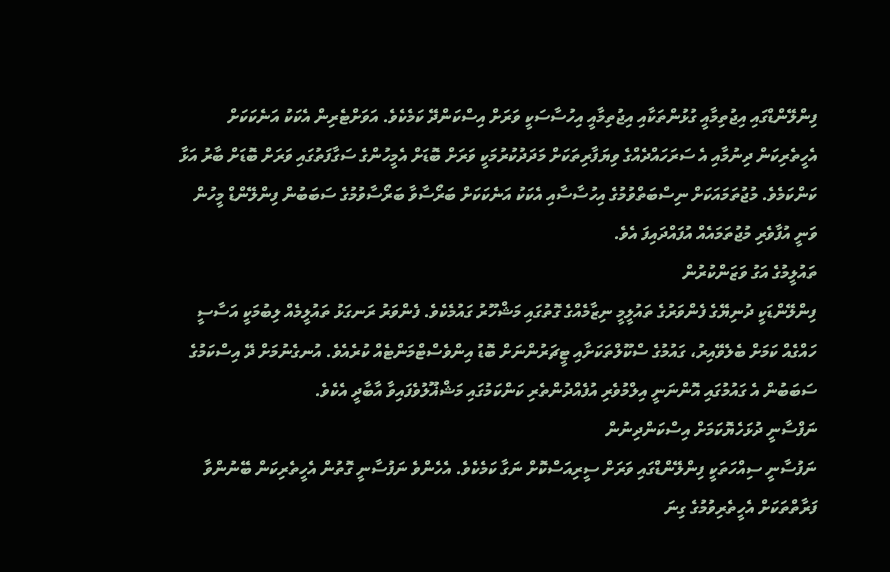ފިންލޭންޑްގައި އިޖުތިމާއީ ގުޅުންތަކާއި އިޖުތިމާއީ އިހުސާސަކީ ވަރަށް އިސްކަންދޭ ކަމެކެވެ. އަވަށްޓެރިން އެކަކު އަނެކަކަށް އެހީތެރިކަން ދިނުމާއި އެ ސަރަހައްދެއްގެ ވިޔަފާރިތަކަށް މަދަދުކުރުމަކީ ވަރަށް ބޮޑަށް އެމީހުންގެ ސަގާފަތުގައި ވަރަށް ބޮޑަށް ބާރު އަޅާ ކަންކަމެވެ. މުޖުތަމައަކަށް ނިސްބަތްވުމުގެ އިހުސާސާއި އެކަކު އަނެކަކަށް ބަރޯސާވާ ބަރޯސާވުމުގެ ސަބަބުން ފިންލޭންޑް މީހުން ވަނީ އުފާވެރި މުޖުތަމައެއް އުފައްދައިފަ އެވެ.
ތައުލީމުގެ އަގު ވަޒަންކުރުން
ފިންލޭންޑަކީ ދުނިޔޭގެ ފެންވަރުގެ ތައުލީމީ ނިޒާމެއްގެ ގޮތުގައި މަޝްހޫރު ގައުމެކެވެ. ފެންވަރު ރަނގަޅު ތައުލީމެއް ލިބުމަކީ އަސާސީ ހައްގެއް ކަމަށް ބެލެވޭއިރު، ގައުމުގެ ސްކޫލްތަކަށާއި ޓީޗަރުންނަށް ބޮޑު އިންވެސްޓްމަންޓެއް ކުރެއެވެ. އުނގެނުމަށް ދޭ އިސްކަމުގެ ސަބަބުން އެ ގައުމުގައި އޮންނަނީ އިލްމުވެރި އުފެއްދުންތެރި ކަންކަމުގައި މަޝްޣޫލުވެފައިވާ އާބާދީ އެކެވެ.
ނަފްސާނީ ދުޅަހެޔޮކަމަށް އިސްކަންދިނުން
ނަފުސާނީ ސިއްހަތަކީ ފިންލޭންޑްގައި ވަރަށް ސީރިއަސްކޮށް ނަގާ ކަމެކެވެ. އެހެންވެ ނަފުސާނީ ގޮތުން އެހީތެރިކަން ބޭނުންވާ ފަރާތްތަކަށް އެހީތެރިވުމުގެ ގިނަ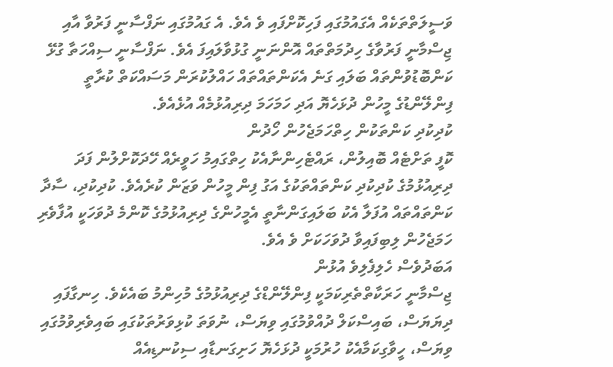ވަސީލަތްތަކެއް އެގައުމުގައި ފަހިކޮށްފައި ވެ އެވެ. އެ ގައުމުގައި ނަފްސާނީ ފަރުވާ އާއި ޖިސްމާނީ ފަރުވާގެ ހިދުމަތްތައް އޮންނަނީ ގުޅުވާލައިފަ އެވެ. ނަފްސާނީ ސިއްހަތާ ގުޅޭ ކަންބޮޑުވުންތައް ބަލައި ގަނެ އެކަންތައްތައް ހައްލުކުރަން މަސައްކަތް ކުރާތީ ފިންލޭންޑުގެ މީހުން ދުޅަހެޔޮ އަދި ހަމަހަމަ ދިރިއުޅުމެއް އުޅެއެވެ.
ކުދިކުދި ކަންތަކުން ހިތްހަމަޖެހުން ހޯދުން
ކޮފީ ތަށްޓެއް ބޮއިލުން، ރައްޓެހިންނާއެކު ހިތްގައިމު ހަވީރެއް ހޭދަކޮށްލުން ފަދަ ދިރިއުޅުމުގެ ކުދިކުދި ކަންތައްތަކުގެ އަގު ފިން މީހުން ވަޒަން ކުރެއެވެ. ކުދިކުދި، ސާދާ ކަންތައްތައް އުފަލާ އެކު ބަލައިގަންނާތީ އެމީހުންގެ ދިރިއުޅުމުގެ ކޮންމެ ދުވަހަކީ އުފާވެރި ހަމަޖެހުން ލިބިފައިވާ ދުވަހަކަށް ވެ އެވެ.
އަބަދުވެސް ހެލިފެލިވެ އުޅުން
ޖިސްމާނީ ހަރަކާތްތެރިކަމަކީ ފިންލޭންޑްގެ ދިރިއުޅުމުގެ މުހިންމު ބައެކެވެ. ހިނގާފައި ދިޔަޔަސް، ބައިސްކަލް ދުއްވުމުގައި ވިޔަސް، ނުވަތަ ކުޅިވަރުތަކުގައި ބައިވެރިވުމުގައި ވިޔަސް، ހީވާގިކަމާއެކު ހުރުމަކީ ދުޅަހެޔޮ ހަށިގަނޑާއި ސިކުނޑިއެއް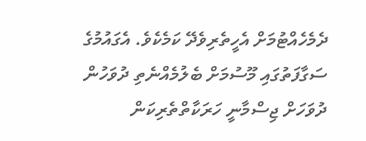ދެމެހެއްޓުމަށް އެހީތެރިވެދޭ ކަމެކެވެ. އެގައުމުގެ ސަގާފަތުގައި މޫސުމަށް ބެލުމެއްނެތި ދުވަހުން ދުވަހަށް ޖިސްމާނީ ހަރަކާތްތެރިކަން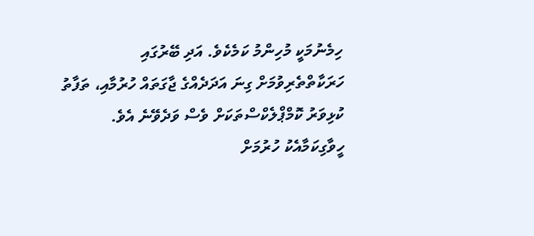ހިމެނުމަކީ މުހިންމު ކަމެކެވެ. އަދި ބޭރުގައި ހަރަކާތްތެރިވުމަށް ގިނަ އަދަދެއްގެ ޖާގަތައް ހުރުމާއި، ތަފާތު ކުޅިވަރު ކޮމްޕްލެކްސްތަކަށް ވެސް ވަދެވޭނެ އެވެ. ހީވާގިކަމާއެކު ހުރުމަށް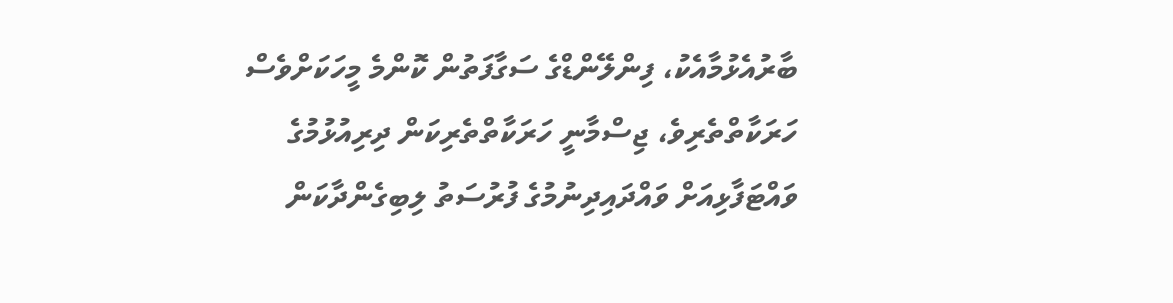ބާރުއެޅުމާއެކު، ފިންލޭންޑްގެ ސަގާފަތުން ކޮންމެ މީހަކަށްވެސް ހަރަކާތްތެރިވެ، ޖިސްމާނީ ހަރަކާތްތެރިކަން ދިރިއުޅުމުގެ ވައްޓަފާޅިއަށް ވައްދައިދިނުމުގެ ފުރުސަތު ލިބިގެންދާކަން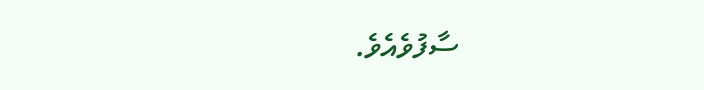ސާފުވެއެވެ.